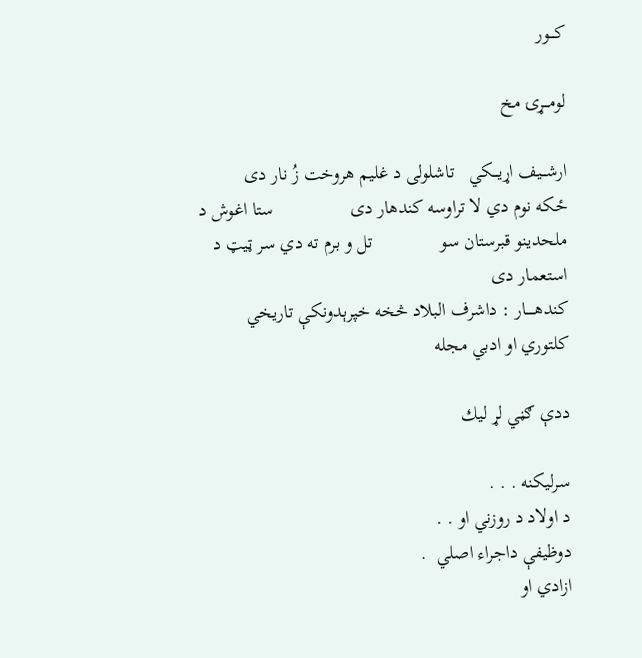کـــور

لومـــړۍ مخ

ارشـــيف اړيـــکي   تاشلولی د غليم هروخت زُ نار دی          ځکه نوم دي لا تراوسه کندهار دی                ستا اغوش د ملحدينو قبرستان سو              تل و برم ته دي سر ټيټ د استعمار دی
کندهـــــار : داشرف البلاد څخه خپرېدونکې تاريخي کلتوري او ادبي مجله

ددې ګڼي لړ ليك

سرليکنه . . .
د اولاد د روزني او . .
دوظيفې داجراء اصلي  .
ازادي او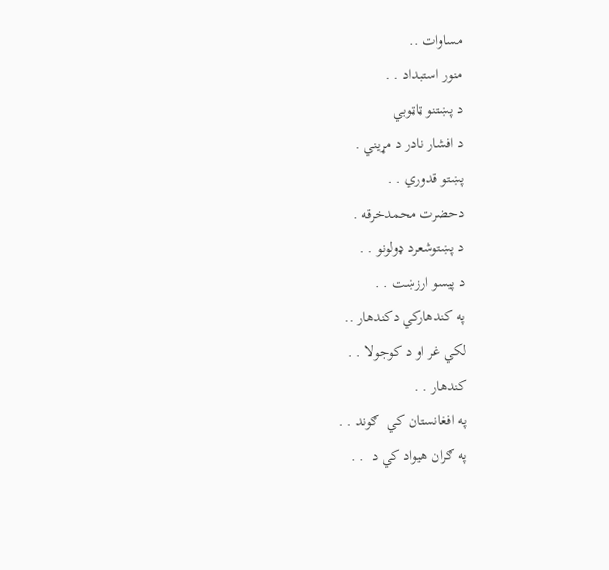مساوات ..
منور استبداد . .
د پښتنو ټاټوبي
د افشار نادر د مړيني .
پښتو قدوري . .
دحضرت محمدخرقه .
د پښتوشعرد ډولونو . .
د پيسو ارزښت . .
په كندهاركي دكندهار ..
لكي غر او د كوجولا . .
كندهار . .
په افغانستان كي  ګوند . .
په ګران هيواد كي د  . .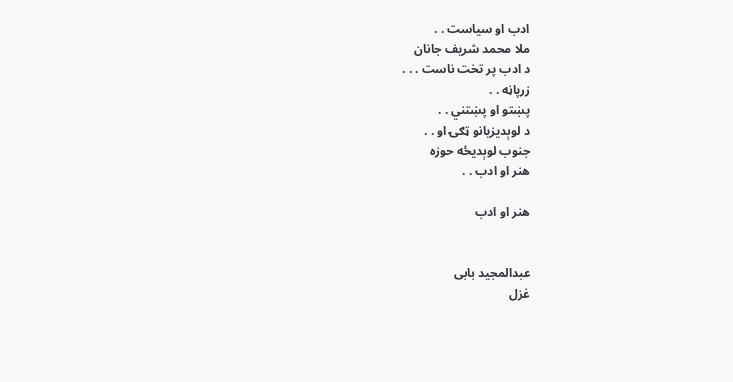ادب او سياست . .
ملا محمد شريف جانان
د ادب پر تخت ناست . . .
زرپاڼه . .
پښتو او پښتني . .
د لوېديزيانو ټګۍ او . .
جنوب لوېديځه حوزه
هنر او ادب . .

هنر او ادب


عبدالمجيد بابى
غزل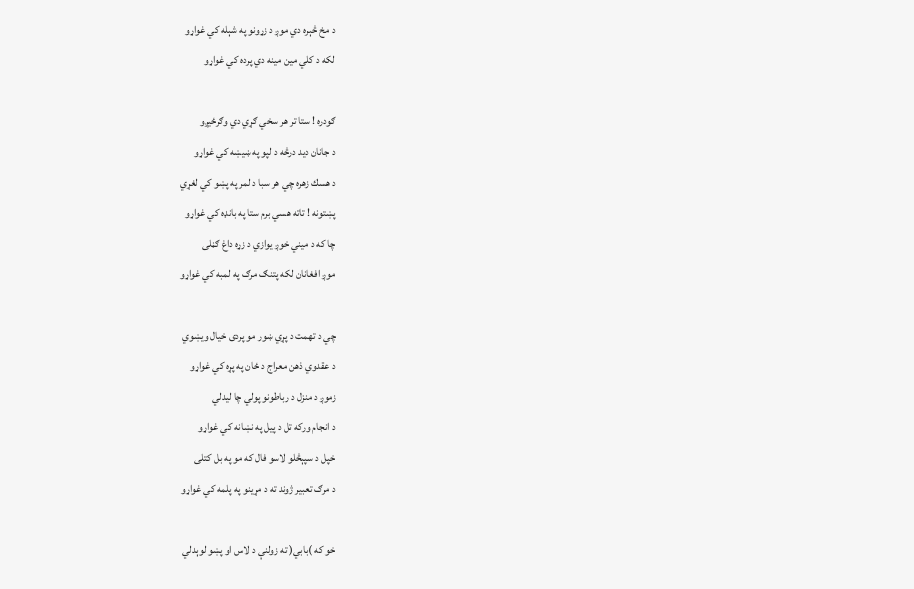د مخ څېره دي موږ د زړونو په شېله كي غواړو
لكه د كلي مين مينه دي پرده كي غواړو

ګودره ! ستا تر هر سخي ګړي دي وګرځيږو
د جانان ديد درڅه د لپو په ښيښه كي غواړو
د هسك زهره چي هر سبا د لمر په پښو كي لغړي
پښتونه ! تاته هسي برم ستا په بانډه كي غواړو
چا كه د ميني خوږ يوازي د زړه داغ ګڼلى
موږ افغانان لكه پتنګ مرګ په لمبه كي غواړو

چي د تهمت د پړي ښور مو پردى خيال ويښوي
د عقدوي ذهن معراج د ځان په پړه كي غواړو
زموږ د منزل د رباطونو پولي چا ليدلي
د انجام وركه تل د پيل په نښانه كي غواړو
خپل د سپېڅلو لاسو فال كه مو په بل كتلى
د مرګ تعبير ژوند ته د مړينو په پلمه كي غواړو

خو كه )بابي( ته زولنې د لاس او پښو لوېدلي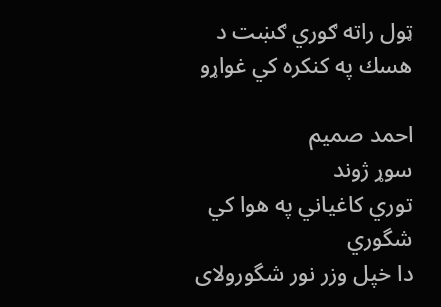ټول راته ګوري ګښت د هسك په كنكره كي غواړو

احمد صميم
سوړ ژوند
توري كاغياني په هوا كي شگوري
دا خپل وزر نور شگورولاى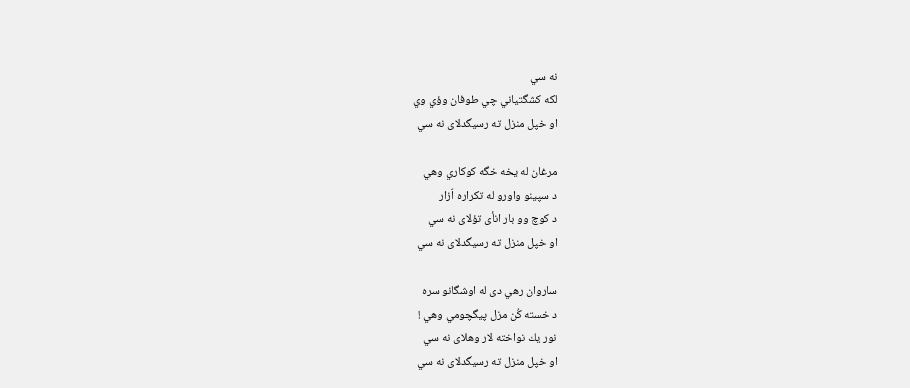نه سي
لكه كشگتياني چي طوفان وؤي وي
او خپل منزل ته رسيگدلاى نه سي

مرغان له يخه خگه كوكاري وهي
د سپينو واورو له تكراره اّزار
د كوچ وو بار انأى تؤلاى نه سي
او خپل منزل ته رسيگدلاى نه سي

ساروان رهي دى له اوشگانو سره
د خسته كُن مزل پيگچومي وهي !
نور يك نواخته لار وهلاى نه سي
او خپل منزل ته رسيگدلاى نه سي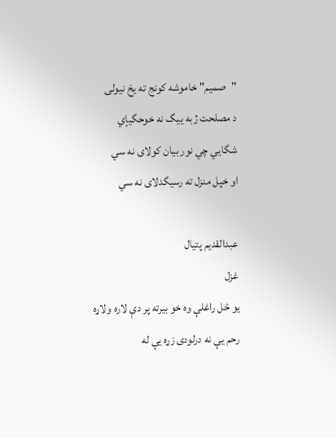"صميم" خاموشه كونج ته يخ نيولى
د مصلحت ژبه ييگ نه خوحگيإي
شگايي چي نور بيان كولاى نه سي
او خپل منزل ته رسيگدلاى نه سي

عبدالقديم پتيال
غزل
يو ځل راغلې وه خو بيرته پر دې لاره ولاړه
رحم يې نه درلودى زړه يې له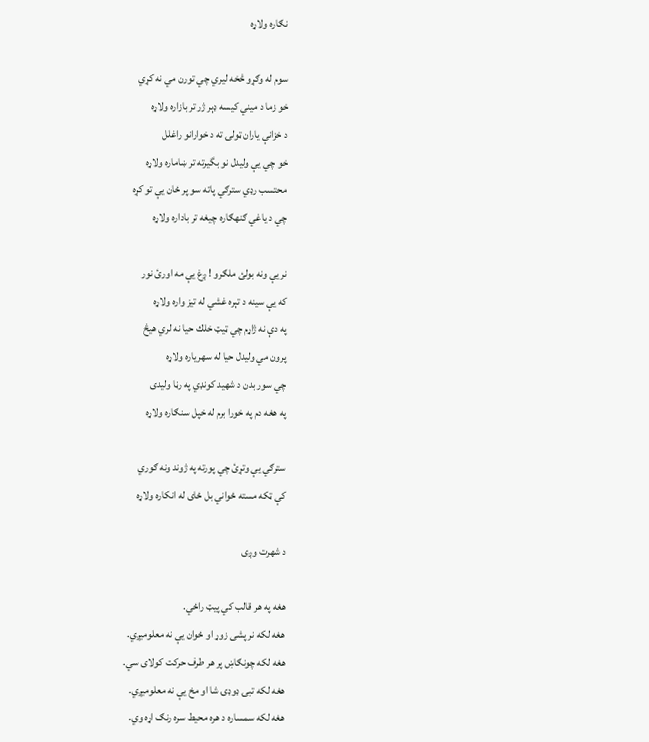نګاره ولاړه

سوم له وګړو څخه ليري چي تورن مي نه كړي
خو زما د ميني كيسه ډېر ژر تر بازاره ولاړه
د خزانې ياران ټولۍ ته د خوارانو راغلل
خو چي يې وليدل نو بگيرته تر ښاماره ولاړه
محتسب رډي سترګي پاته سو پر ځان يې تو كړه
چي د ياغي ګنهګاره چيغه تر باداره ولاړه

نر يې ونه بولئ ملګرو ! ږغ يې مه اورئ نور
كه يې سينه د تېره غشي له تيز واره ولاړه
په دې نه ژاړم چي ټيټ خلك حيا نه لري هيڅ
پرون مي وليدل حيا له سهرياره ولاړه
چي سور بدن د شهيد كونډي په رڼا وليدى
په هغه دم په خورا برم له خپل سنګاره ولاړه

سترګي يې وتړئ چي پورته په ژوند ونه ګوري
كې ټكه مسته ځواني بل ځاى له انكاره ولاړه

د شهرت وږى

هغه په هر قالب كي پيټ راځي.
هغه لكه نر پشى زوړ او ځوان يې نه معلوميږي.
هغه لكه چونګاښ پر هر طرف حركت كولاى سي.
هغه لكه تبۍ ډوډۍ شا او مخ يې نه معلوميږي.
هغه لكه سمساره د هره محيط سره رنګ اړه وي.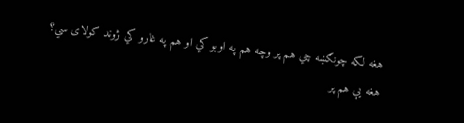هغه لكه چونګښه چي هم پر وچه هم په اوبو كي او هم په غارو كي ژوند كولاى سي؟
هغه يې هم پر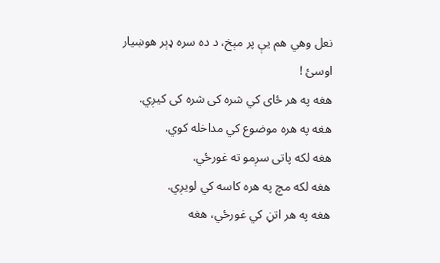نعل وهي هم يې پر مېخ، د ده سره ډېر هوښيار اوسئ !
هغه په هر ځاى كي شره كى شره كى كيږي.
هغه په هره موضوع كي مداخله كوي.
هغه لكه پاتى سږمو ته غورځي.
هغه لكه مچ په هره كاسه كي لويږي.
هغه په هر اتڼ كي غورځي، هغه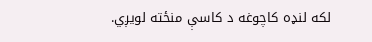لكه لنډه كاچوغه د كاسې منځته لويږي.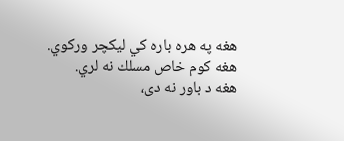هغه په هره باره كي ليكچر وركوي.
هغه كوم خاص مسلك نه لري.
هغه د باور نه دى،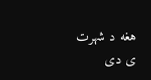هغه د شهرت ى دى